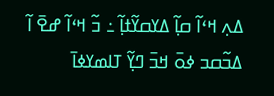ߡߍ߲ ߞߵߊ߬ ߛߊ߲߬ ߡߌߛߌ߬ߙߊ߲߬ ߸ ߏ߬ ߞߵߊ߬ ߝߐ߫ ߊ߬ ߡߏ߬ߛߏ ߦߋ߫ ߞߏ߫ ߣߌ߲߬ ߠߊߘߌߦߊ߫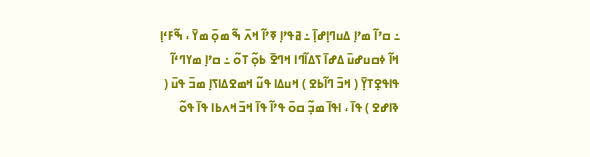߸ ߛߴߊ߬ ߘߴߊ߲ ߡߎߣߊ߲ߝߊ߲߫ ߸ ߥߟߴߊ߲ ߧߴߊ߬ ߞߍ߫ ߒ߬ ߘߋ߲߫ ߘߌ߫ ، ߒ߬ߓߵߊ߲ ߞߊ߬ ߦߛߎߝߎ߫ ߡߝߊ߫ ߖߡߊ߬ߣߊ ߞߣߐ߫ ߕߋ߲߬ ߠߋ߬ ߸ ߛߴߊ߲ ߘߌߣߵߊ߬ ߟߊߟߐ߲ߠߌ߲߫ ( ߞߏ߫ ߣߊ߬ߕߐ ) ߞߎߡߊ ߟߎ߬ ߞߘߐߡߊߖߊ߲ ߘߏ߫ ߟߎ߫ ( ߢߊߝߐ ) ߟߊ߫ ، ߊߟߊ߫ ߘߏ߲߬ ߛߋ߫ ߟߴߊ߬ ߟߊ߫ ߞߏ߫ ߞߍߕߊ ߟߊ߫ ߟߋ߬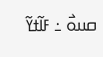ߛߎߋ߯ ߸ ߓߊ߬ߙߌ߬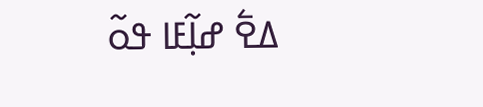ߡߐ߱ ߝߊ߲߬ߓߊ ߟߋ߬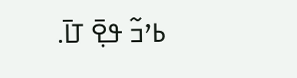ߕߴߏ߬ ߟߐ߲߫ ߠߊ߫.